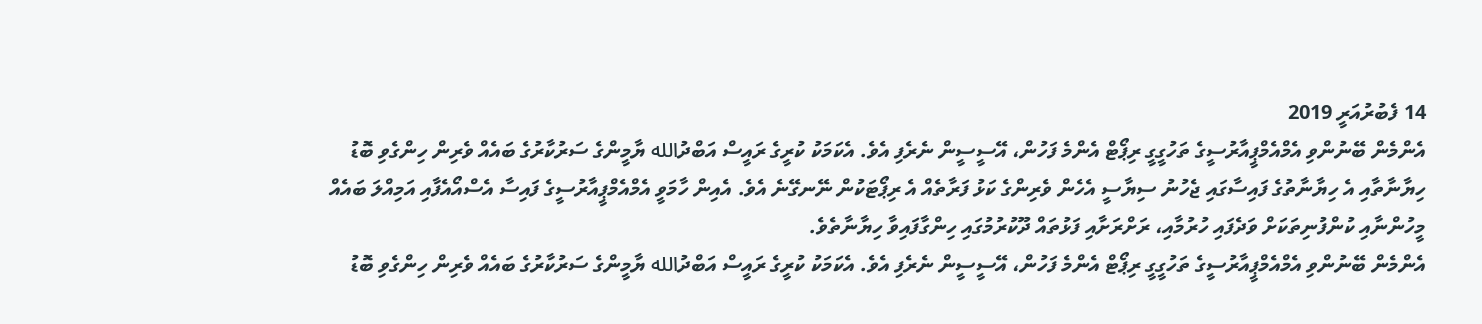14 ފެބުރުއަރީ 2019
އެންމެން ބޭނުންވި އެމްއެމްޕީއާރުސީގެ ތަހުގީގީ ރިޕޯޓް އެންމެ ފަހުން، އޭސީސީން ނެރެފި އެވެ. އެކަމަކު ކުރީގެ ރައީސް އަބްދުالله ޔާމީންގެ ސަރުކާރުގެ ބައެއް ވެރިން ހިންގެވި ބޮޑު ހިޔާނާތާއި އެ ހިޔާނާތުގެ ފައިސާގައި ޖެހުނު ސިޔާސީ އެހެން ވެރިންގެ ކަޅު ފަރާތެއް އެ ރިޕޯޓަކުން ނޭނގޭނެ އެވެ. އެއިން ހާމަވީ އެމްއެމްޕީއާރުސީގެ ފައިސާ އެސްއޯއެފާއި އަމިއްލަ ބައެއް މީހުންނާއި ކުންފުނިތަކަށް ވަދެފައި ހުރުމާއި، ރަށްރަށާއި ފަޅުތައް ދޫކުރުމުގައި ހިންގާފައިވާ ހިޔާނާތެވެ.
އެންމެން ބޭނުންވި އެމްއެމްޕީއާރުސީގެ ތަހުގީގީ ރިޕޯޓް އެންމެ ފަހުން، އޭސީސީން ނެރެފި އެވެ. އެކަމަކު ކުރީގެ ރައީސް އަބްދުالله ޔާމީންގެ ސަރުކާރުގެ ބައެއް ވެރިން ހިންގެވި ބޮޑު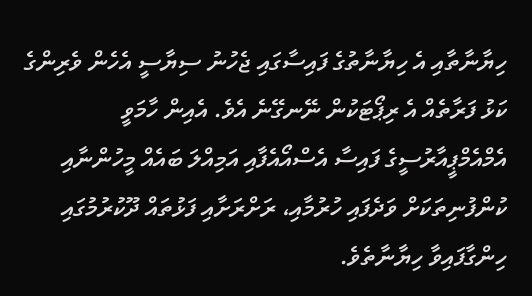ހިޔާނާތާއި އެ ހިޔާނާތުގެ ފައިސާގައި ޖެހުނު ސިޔާސީ އެހެން ވެރިންގެ ކަޅު ފަރާތެއް އެ ރިޕޯޓަކުން ނޭނގޭނެ އެވެ. އެއިން ހާމަވީ އެމްއެމްޕީއާރުސީގެ ފައިސާ އެސްއޯއެފާއި އަމިއްލަ ބައެއް މީހުންނާއި ކުންފުނިތަކަށް ވަދެފައި ހުރުމާއި، ރަށްރަށާއި ފަޅުތައް ދޫކުރުމުގައި ހިންގާފައިވާ ހިޔާނާތެވެ.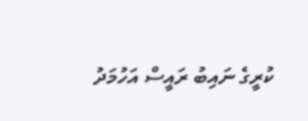ކުރީގެ ނައިބު ރައީސް އަހުމަދު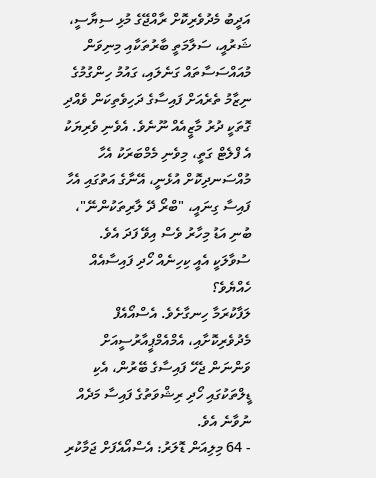އަދީބު މެދުވެރިކޮށް ރާއްޖޭގެ މުޅި ސިޔާސީ، ޝަރުއީ، ސަލާމަތީ ބާރުތަކާއި މިނިވަން މުއައްސަސާތައް ގަނެލައި، ގައުމު ހިންގުމުގެ ނިޒާމު ތެރެއަށް ފައިސާގެ ދަހިވެތިކަން ވެއްދި ގޮތަކީ ދުރު މާޒީއެއް ނޫނެވެ. އެވެނި ވެރިޔަކު އެ ފްލެޓް ގަތީ، މިވެނި މެމްބަރަކު އެހާ މުއްސަނދިކޮށް އުޅެނީ، އޭނާގެ އަތުގައި އެހާ ފައިސާ ގިނައީ، "ބްރޯ ދޭ ލާރިތަކުންނޭ"، ބުނި އަޑު މިހާރު ވެސް އިވޭ ފަދަ އެވެ. ސުވާލަކީ އެއީ ކިހިނެއް ހޯދި ފައިސާއެއް ހެއްޔެވެ؟
ލަފާކުރަމާ ހިނގާށެވެ. އެސްއޯއެފް މެދުވެރިކޮށާއި، އެމްއެމްޕީއާރުސީއަށް ވަންނަން ޖެހޭ ފައިސާގެ ބޭރުން، އެކި ޑީލްތަކުގައި ހޯދި ރިޝްވަތުގެ ފައިސާ މަދެއް ނުވާނެ އެވެ.
- 64 މިލިއަން ޑޮލަރު: އެސްއޯއެފަށް ޖަމާކުރި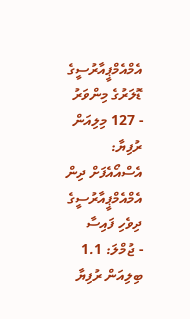އެމްއެމްޕީއާރުސީގެ ޑޮލަރުގެ މިންވަރު
- 127 މިލިއަން ރުފިޔާ: އެސްއޯއެފަށް ދިން އެމްއެމްޕީއާރުސީގެ ދިވެހި ފައިސާ
- ޖުމްލަ: 1.1 ބިލިއަން ރުފިޔާ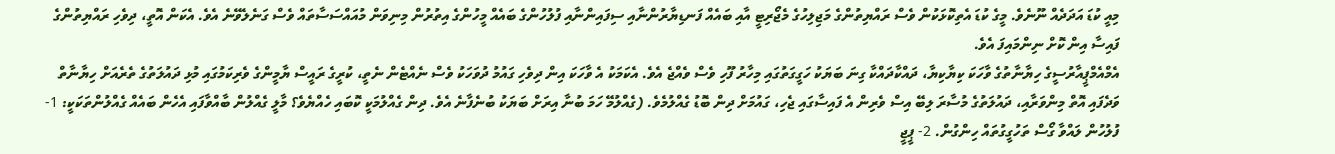މިއީ ކުޑަ އަދަދެއް ނޫނެވެ. މީގެ ކުޑަ އެތިކޮޅަކުން ވެސް ރައްޔިތުންގެ މަޖިލިހުގެ މެޖޯރިޓީ އާއި ބައެއް ފަނޑިޔާރުންނާއި ސިފައިންނާއި ފުލުހުންގެ ބައެއް މީހުންގެ އިތުރުން މިނިވަން މުއައްސަސާތައް ވެސް ގަނެލެވޭނެ އެވެ. އެކަން އޮތީ، ދިވެހި ރައްޔިތުންގެ ފައިސާ އިން ކޮށް ނިންމައިފަ އެވެ.
އެމްއެމްޕީއާރުސީގެ ހިޔާނާތުގެ ވާހަކަ ކިޔާކިޔާ، ދައްކާދައްކާ ގިނަ ބަޔަކު ހަގީގަތުގައި މިހާރު ފޫހި ވެސް ވެއްޖެ އެވެ. އެކަމަކު އެ ވާހަކަ އިން ދިވެހި ގައުމު ދުވަހަކު ވެސް ނެއްޓެން ނެތީ، ކުރީގެ ރައީސް ޔާމީންގެ ވެރިކަމުގައި މުޅި ދައުލަތުގެ ތެރެއަށް ހިޔާނާތް ވަދެފައި އޮތް މިންވަރާއި، ދައުލަތުގެ މުސާރަ ލިބޭ އިސް ވެރިން އެ ފައިސާގައި ޖެހި، ގައުމަށް ދިން ބޮޑު ގެއްލުމެވެ. (ގެއްލުމޭ ހަމަ ބުނާ އިރަށް ބަޔަކު ބުނެފާނެ އެވެ. ދިން ގެއްލުމަކީ ކޮބައި ހެއްޔެވެ؟ މާލީ ގެއްލުން ބާއްވާފައި އެހެން ބައެއް ގެއްލުންތަކަކީ: 1- ފުލުހުން ލައްވާ ގޯސް ތަހުގީގުތައް ހިންގުން. 2- ޕީޖީ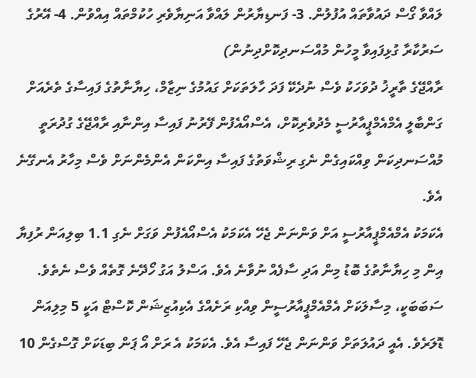ލައްވާ ގޯސް ދައުވާތައް އުފުލުން. 3- ފަނޑިޔާރުން ލައްވާ އަނިޔާވެރި ހުކުމްތައް އިއްވުން. 4- އޭރުގެ ސަރުކާރާ ގުޅިފައިވާ މީހުން މުއްސަނދިކޮށްދިނުން)
ރާއްޖޭގެ ތާރީޚު ދުވަހަކު ވެސް ނުދެކޭ ފަދަ ހާލަތަކަށް ގައުމުގެ ނިޒާމް، ހިޔާނާތުގެ ފައިސާގެ ތެރެއަށް ގަންބާލީ އެމްއެމްޕީއާރުސީ މެދުވެރިކޮށް، އެސްއޯއެފުން ފޭރުނު ފައިސާ އިންނާއި ރާއްޖޭގެ ގުދުރަތީ މުއްސަނދިކަން ވިއްކައިގެން ނެގި ރިޝްވަތުގެ ފައިސާ އިންކަން އެންމެންނަށް ވެސް މިހާރު އެނގޭނެ އެވެ.
އެކަމަކު އެމްއެމްޕީއާރުސީ އަށް ވަންނަން ޖެހޭ އެކަމަކު އެސްއޯއެފުން ވަގަށް ނެގި 1.1 ބިލިއަން ރުފިޔާ އިން މި ހިޔާނާތުގެ ބޮޑު މިން އަދި ސާފެއް ނުވާނެ އެވެ. އަސްލު އަގު ހޯދޭނެ ގޮތެއް ވެސް ނެތެވެ. ސަބަބަކީ، މިސާލަކަށް އެމްއެމްޕީއާރުސީން ވިއްކި ރަށެއްގެ އެކިއުޒިޝަން ކޮސްޓް އަކީ 5 މިލިއަން ޑޮލަރެވެ. އެއީ ދައުލަތަށް ވަންނަން ޖެހޭ ފައިސާ އެވެ. އެކަމަކު އެ ރަށް އޯ ޕަން ބިޑަކަށް ގޮސްގެން 10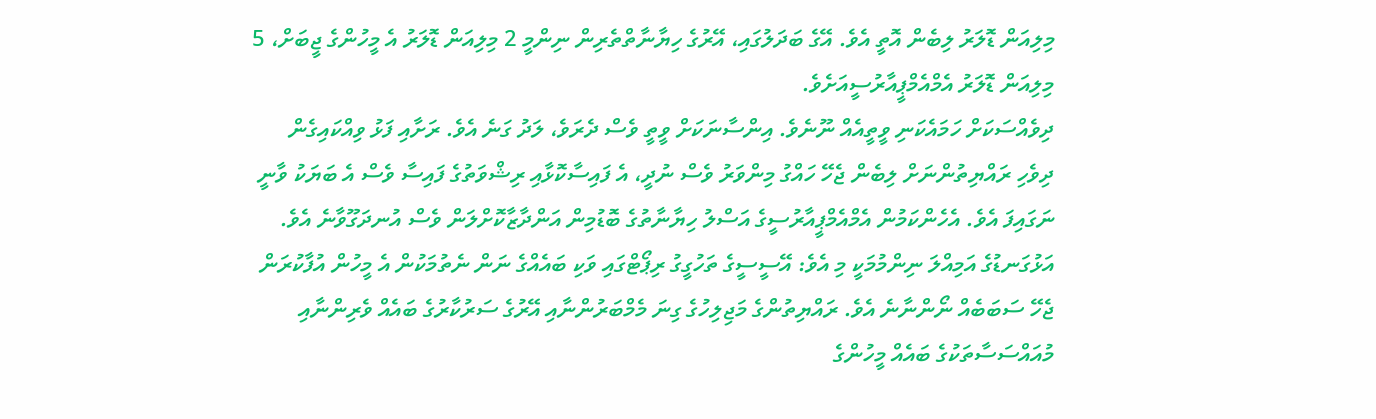މިލިއަން ޑޮލަރު ލިބެން އޮތީ އެވެ. އޭގެ ބަދަލުގައި، އޭރުގެ ހިޔާނާތްތެރިން ނިންމީ 2 މިލިއަން ޑޮލަރު އެ މީހުންގެ ޖީބަށް، 5 މިލިއަން ޑޮލަރު އެމްއެމްޕީއާރުސީއަށެވެ.
ދިވެއްސަކަށް ހަމައެކަނި ވީތީއެއް ނޫނެވެ. އިންސާނަކަށް ވީތީ ވެސް ދެރަވެ، ލަދު ގަނެ އެވެ. ރަށާއި ފަޅު ވިއްކައިގެން ދިވެހި ރައްޔިތުންނަށް ލިބެން ޖެހޭ ހައްގު މިންވަރު ވެސް ނުދީ، އެ ފައިސާކޮޅާއި ރިޝްވަތުގެ ފައިސާ ވެސް އެ ބަޔަކު ވާނީ ނަގައިފަ އެވެ. އެހެންކަމުން އެމްއެމްޕީއާރުސީގެ އަސްލު ހިޔާނާތުގެ ބޮޑުމިން އަންދާޒާކޮށްލަން ވެސް އުނދަގޫވާނެ އެވެ.
އަޅުގަނޑުގެ އަމިއްލަ ނިންމުމަކީ މި އެވެ: އޭސީސީގެ ތަހުގީގު ރިޕޯޓްގައި ވަކި ބައެއްގެ ނަން ނެތުމަކުން އެ މީހުން އުފާކުރަން ޖެހޭ ސަބަބެއް ނޯންނާނެ އެވެ. ރައްޔިތުންގެ މަޖިލިހުގެ ގިނަ މެމްބަރުންނާއި އޭރުގެ ސަރުކާރުގެ ބައެއް ވެރިންނާއި މުއައްސަސާތަކުގެ ބައެއް މީހުންގެ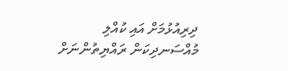ދިރިއުޅުމަށް އައި ކުއްލި މުއްސަނދިކަން ރައްޔިތުންނަށް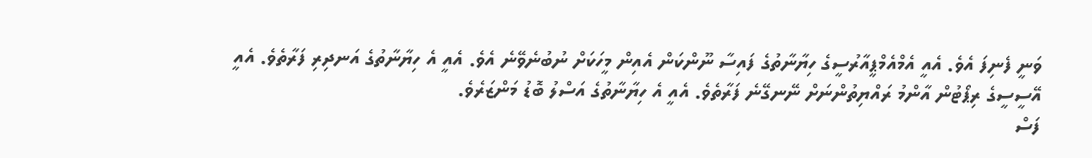ވަނީ ފެނިފަ އެވެ. އެއީ އެމްއެމްޕީއާރުސީގެ ހިޔާނާތުގެ ފައިސާ ނޫންކަން އެއިން މީހަކަށް ނުބުނެވޭނެ އެވެ. އެއީ އެ ހިޔާނާތުގެ އަނދިރި ފަރާތެވެ. އެއީ އޭސީސީގެ ރިޕޯޓުން އާންމު ރައްޔިތުންނަށް ނޭނގޭނެ ފަރާތެވެ. އެއީ އެ ހިޔާނާތުގެ އަސްލު ބޮޑު މަންޒަރެވެ.
ފަސް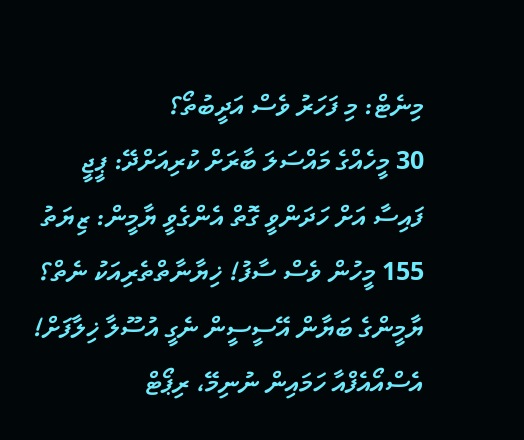މިނެޓް: މި ފަހަރު ވެސް އަދީބުތޯ؟
30 މީހެއްގެ މައްސަލަ ބާރަށް ކުރިއަށްދޭ: ޕީޖީ
ފައިސާ އަށް ހަދަންވީ ގޮތް އެންގެވީ ޔާމީން: ޒިޔަތު
155 މީހުން ވެސް ސާފު! ޚިޔާނާތްތެރިއަކު ނެތް؟
ޔާމީންގެ ބަޔާން އޭސީސީން ނެގީ އުސޫލާ ޚިލާފަށް!
އެސްއޯއެފްއާ ހަމައިން ނުނިމޭ، ރިޕޯޓް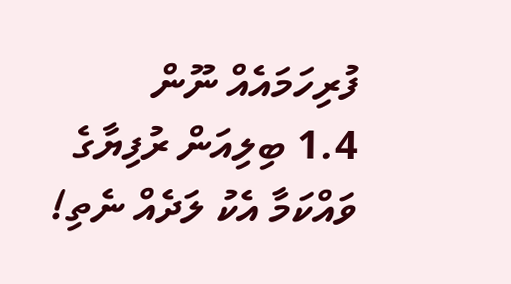ފުރިހަމައެއް ނޫން
1.4 ބިލިއަން ރުފިޔާގެ ވައްކަމާ އެކު ލަދެއް ނެތި!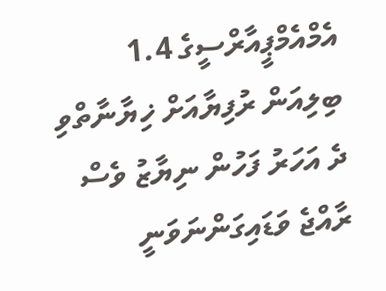އެމްއެމްޕީއާރްސީގެ 1.4 ބިލިއަން ރުފިޔާއަށް ޚިޔާނާތްވި
ދެ އަހަރު ފަހުން ނިޔާޒު ވެސް ރާއްޖެ ވަޑައިގަންނަވަނީ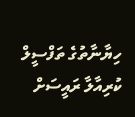ހިޔާނާތުގެ ތަފްސީލް ކުރިއާލާ ރައީސަށް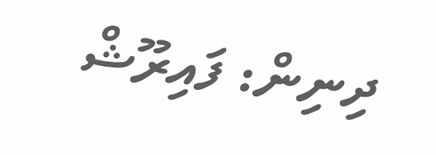ދިނިން: ފައިރޫޝް